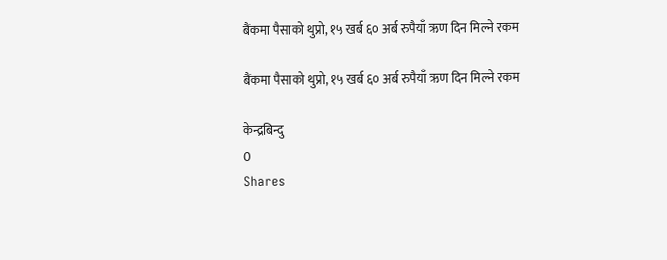बैंकमा पैसाको थुप्रो, १५ खर्ब ६० अर्ब रुपैयाँ ऋण दिन मिल्ने रकम

बैंकमा पैसाको थुप्रो, १५ खर्ब ६० अर्ब रुपैयाँ ऋण दिन मिल्ने रकम

केन्द्रबिन्दु
0
Shares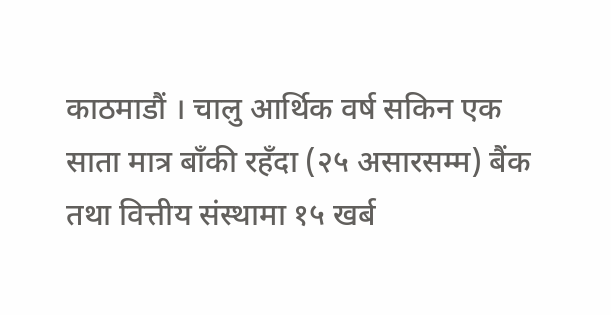काठमाडौं । चालु आर्थिक वर्ष सकिन एक साता मात्र बाँकी रहँदा (२५ असारसम्म) बैंक तथा वित्तीय संस्थामा १५ खर्ब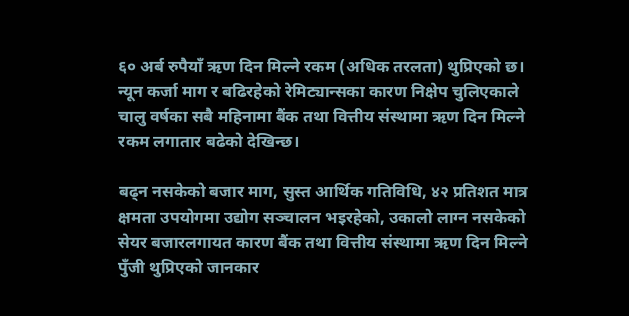६० अर्ब रुपैयाँ ऋण दिन मिल्ने रकम (अधिक तरलता) थुप्रिएको छ। न्यून कर्जा माग र बढिरहेको रेमिट्यान्सका कारण निक्षेप चुलिएकाले चालु वर्षका सबै महिनामा बैंक तथा वित्तीय संस्थामा ऋण दिन मिल्ने रकम लगातार बढेको देखिन्छ।

बढ्न नसकेको बजार माग, सुस्त आर्थिक गतिविधि, ४२ प्रतिशत मात्र क्षमता उपयोगमा उद्योग सञ्चालन भइरहेको, उकालो लाग्न नसकेको सेयर बजारलगायत कारण बैंक तथा वित्तीय संस्थामा ऋण दिन मिल्ने पुँजी थुप्रिएको जानकार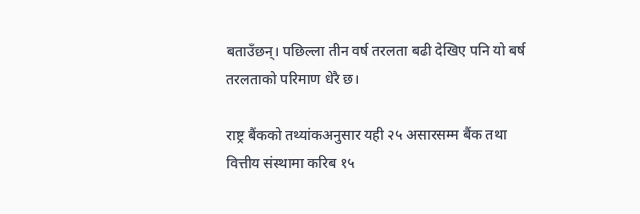बताउँछन्। पछिल्ला तीन वर्ष तरलता बढी देखिए पनि यो बर्ष तरलताको परिमाण धेरै छ।

राष्ट्र बैंकको तथ्यांकअनुसार यही २५ असारसम्म बैंक तथा वित्तीय संस्थामा करिब १५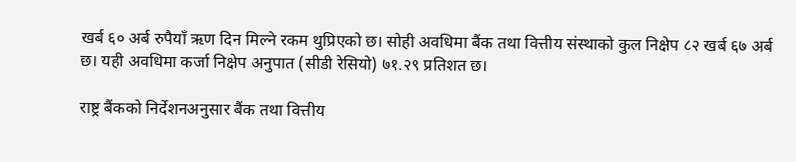खर्ब ६० अर्ब रुपैयाँ ऋण दिन मिल्ने रकम थुप्रिएको छ। सोही अवधिमा बैंक तथा वित्तीय संस्थाको कुल निक्षेप ८२ खर्ब ६७ अर्ब छ। यही अवधिमा कर्जा निक्षेप अनुपात (सीडी रेसियो) ७१.२९ प्रतिशत छ।

राष्ट्र बैंकको निर्देशनअनुसार बैंक तथा वित्तीय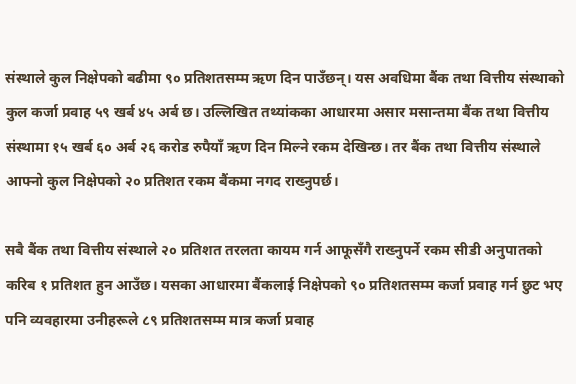संस्थाले कुल निक्षेपको बढीमा ९० प्रतिशतसम्म ऋण दिन पाउँछन्। यस अवधिमा बैंक तथा वित्तीय संस्थाको कुल कर्जा प्रवाह ५९ खर्ब ४५ अर्ब छ। उल्लिखित तथ्यांकका आधारमा असार मसान्तमा बैंक तथा वित्तीय संस्थामा १५ खर्ब ६० अर्ब २६ करोड रुपैयाँ ऋण दिन मिल्ने रकम देखिन्छ। तर बैंक तथा वित्तीय संस्थाले आफ्नो कुल निक्षेपको २० प्रतिशत रकम बैंकमा नगद राख्नुपर्छ।

सबै बैंक तथा वित्तीय संस्थाले २० प्रतिशत तरलता कायम गर्न आफूसँगै राख्नुपर्ने रकम सीडी अनुपातको करिब १ प्रतिशत हुन आउँछ। यसका आधारमा बैंकलाई निक्षेपको ९० प्रतिशतसम्म कर्जा प्रवाह गर्न छुट भए पनि व्यवहारमा उनीहरूले ८९ प्रतिशतसम्म मात्र कर्जा प्रवाह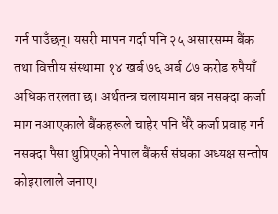गर्न पाउँछन्। यसरी मापन गर्दा पनि २५ असारसम्म बैंक तथा वित्तीय संस्थामा १४ खर्ब ७६ अर्ब ८७ करोड रुपैयाँ अधिक तरलता छ। अर्थतन्त्र चलायमान बन्न नसक्दा कर्जा माग नआएकाले बैंकहरूले चाहेर पनि धेरै कर्जा प्रवाह गर्न नसक्दा पैसा थुप्रिएको नेपाल बैंकर्स संघका अध्यक्ष सन्तोष कोइरालाले जनाए।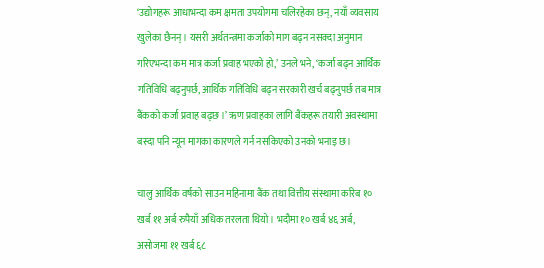‘उद्योगहरू आधाभन्दा कम क्षमता उपयोगमा चलिरहेका छन्, नयाँ व्यवसाय खुलेका छैनन्। यसरी अर्थतन्त्रमा कर्जाको माग बढ्न नसक्दा अनुमान गरिएभन्दा कम मात्र कर्जा प्रवाह भएको हो,’ उनले भने, ‘कर्जा बढ्न आर्थिक गतिविधि बढ्नुपर्छ, आर्थिक गतिविधि बढ्न सरकारी खर्च बढ्नुपर्छ तब मात्र बैंकको कर्जा प्रवाह बढ्छ ।’ ऋण प्रवाहका लागि बैंकहरू तयारी अवस्थामा बस्दा पनि न्यून मागका कारणले गर्न नसकिएको उनको भनाइ छ।

चालु आर्थिक वर्षको साउन महिनामा बैंक तथा वित्तीय संस्थामा करिब १० खर्ब ११ अर्ब रुपैयाँ अधिक तरलता थियो। भदौमा १० खर्ब ४६ अर्ब, असोजमा ११ खर्ब ६८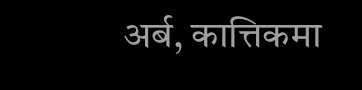अर्ब, कात्तिकमा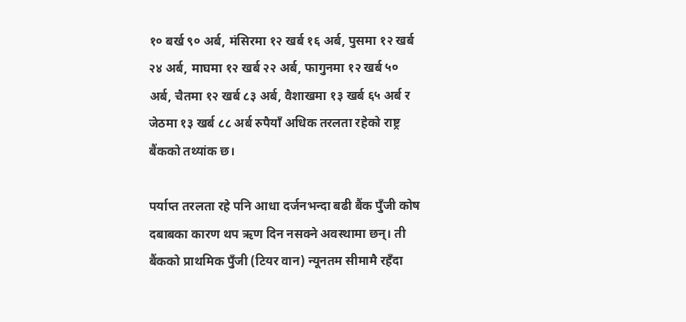१० बर्ख ९० अर्ब, मंसिरमा १२ खर्ब १६ अर्ब, पुसमा १२ खर्ब २४ अर्ब, माघमा १२ खर्ब २२ अर्ब, फागुनमा १२ खर्ब ५० अर्ब, चैतमा १२ खर्ब ८३ अर्ब, वैशाखमा १३ खर्ब ६५ अर्ब र जेठमा १३ खर्ब ८८ अर्ब रुपैयाँ अधिक तरलता रहेको राष्ट्र बैंकको तथ्यांक छ।

पर्याप्त तरलता रहे पनि आधा दर्जनभन्दा बढी बैंक पुँजी कोष दबाबका कारण थप ऋण दिन नसक्ने अवस्थामा छन्। ती बैंकको प्राथमिक पुँजी (टियर वान) न्यूनतम सीमामै रहँदा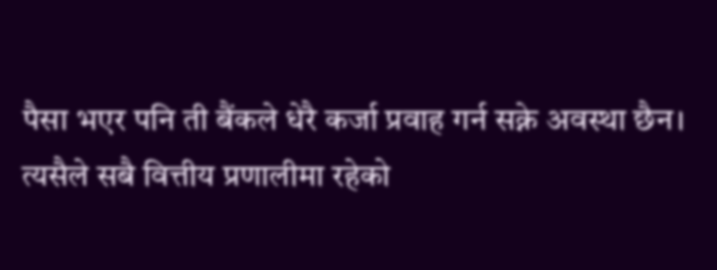पैसा भएर पनि ती बैंकले धेरै कर्जा प्रवाह गर्न सक्ने अवस्था छैन। त्यसैले सबै वित्तीय प्रणालीमा रहेको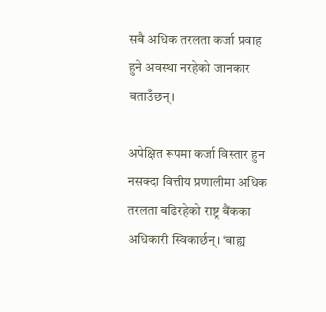सबै अधिक तरलता कर्जा प्रवाह हुने अवस्था नरहेको जानकार बताउँछन्।

अपेक्षित रूपमा कर्जा विस्तार हुन नसक्दा वित्तीय प्रणालीमा अधिक तरलता बढिरहेको राष्ट्र बैंकका अधिकारी स्विकार्छन्। ‘बाह्य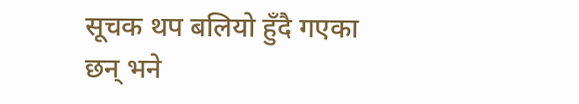सूचक थप बलियो हुँदै गएका छन् भने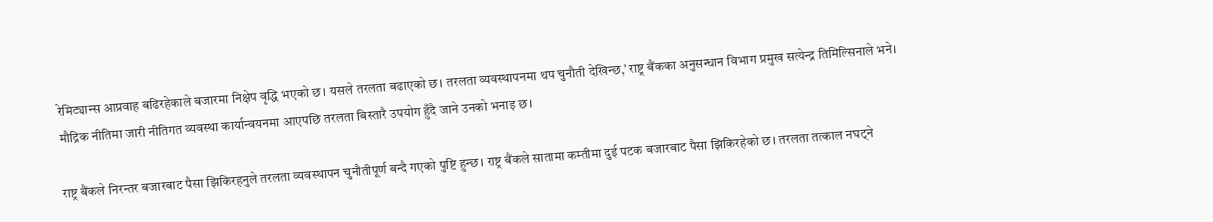रेमिट्यान्स आप्रवाह बढिरहेकाले बजारमा निक्षेप वृद्धि भएको छ। यसले तरलता बढाएको छ। तरलता व्यवस्थापनमा थप चुनौती देखिन्छ,’ राष्ट्र बैंकका अनुसन्धान विभाग प्रमुख सत्येन्द्र तिमिल्सिनाले भने। मौद्रिक नीतिमा जारी नीतिगत व्यवस्था कार्यान्वयनमा आएपछि तरलता बिस्तारै उपयोग हुँदै जाने उनको भनाइ छ।

राष्ट्र बैंकले निरन्तर बजारबाट पैसा झिकिरहनुले तरलता व्यवस्थापन चुनौतीपूर्ण बन्दै गएको पुष्टि हुन्छ। राष्ट्र बैंकले सातामा कम्तीमा दुई पटक बजारबाट पैसा झिकिरहेको छ। तरलता तत्काल नघट्ने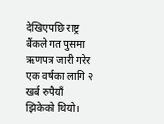देखिएपछि राष्ट्र बैंकले गत पुसमा ऋणपत्र जारी गरेर एक वर्षका लागि २ खर्ब रुपैयाँ झिकेको थियो।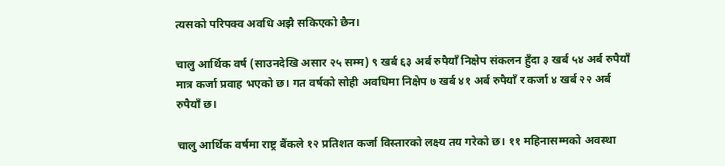त्यसको परिपक्व अवधि अझै सकिएको छैन।

चालु आर्थिक वर्ष (साउनदेखि असार २५ सम्म) ९ खर्ब ६३ अर्ब रुपैयाँ निक्षेप संकलन हुँदा ३ खर्ब ५४ अर्ब रुपैयाँ मात्र कर्जा प्रवाह भएको छ। गत वर्षको सोही अवधिमा निक्षेप ७ खर्ब ४१ अर्ब रुपैयाँ र कर्जा ४ खर्ब २२ अर्ब रुपैयाँ छ।

चालु आर्थिक वर्षमा राष्ट्र बैंकले १२ प्रतिशत कर्जा विस्तारको लक्ष्य तय गरेको छ। ११ महिनासम्मको अवस्था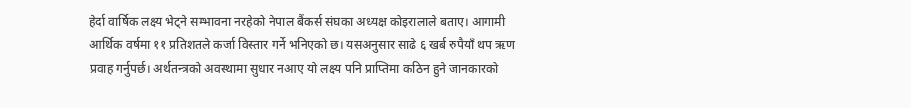हेर्दा वार्षिक लक्ष्य भेट्ने सम्भावना नरहेको नेपाल बैंकर्स संघका अध्यक्ष कोइरालाले बताए। आगामी आर्थिक वर्षमा ११ प्रतिशतले कर्जा विस्तार गर्ने भनिएको छ। यसअनुसार साढे ६ खर्ब रुपैयाँ थप ऋण प्रवाह गर्नुपर्छ। अर्थतन्त्रको अवस्थामा सुधार नआए यो लक्ष्य पनि प्राप्तिमा कठिन हुने जानकारको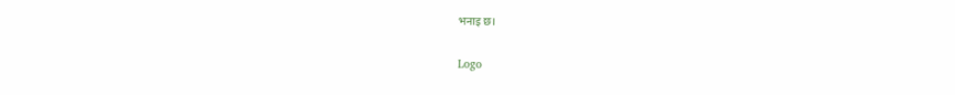भनाइ छ।

Logo